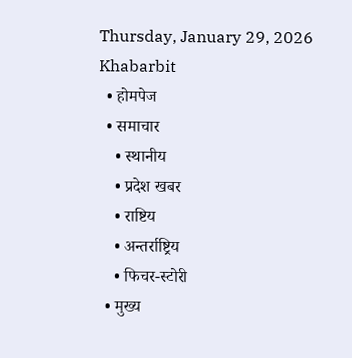Thursday, January 29, 2026
Khabarbit
  • होमपेज
  • समाचार
    • स्थानीय
    • प्रदेश खबर
    • राष्टिय
    • अन्तर्राष्ट्रिय
    • फिचर-स्टोरी
  • मुख्य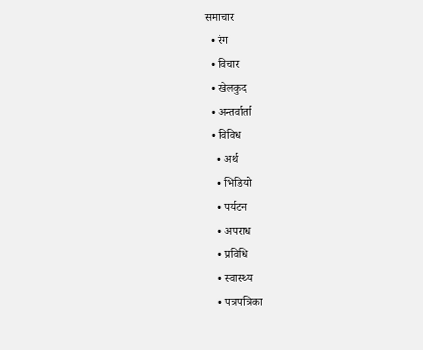समाचार
  • रंग
  • विचार
  • खेलकुद
  • अन्तर्वार्ता
  • विविध
    • अर्थ
    • भिडियो
    • पर्यटन
    • अपराध
    • प्रविधि
    • स्वास्थ्य
    • पत्रपत्रिका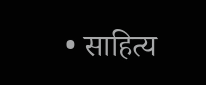• साहित्य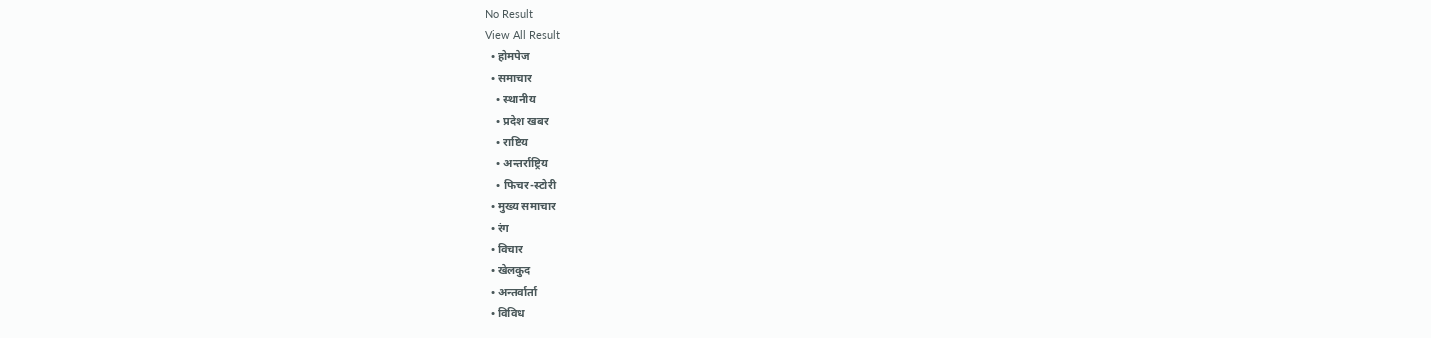No Result
View All Result
  • होमपेज
  • समाचार
    • स्थानीय
    • प्रदेश खबर
    • राष्टिय
    • अन्तर्राष्ट्रिय
    • फिचर-स्टोरी
  • मुख्य समाचार
  • रंग
  • विचार
  • खेलकुद
  • अन्तर्वार्ता
  • विविध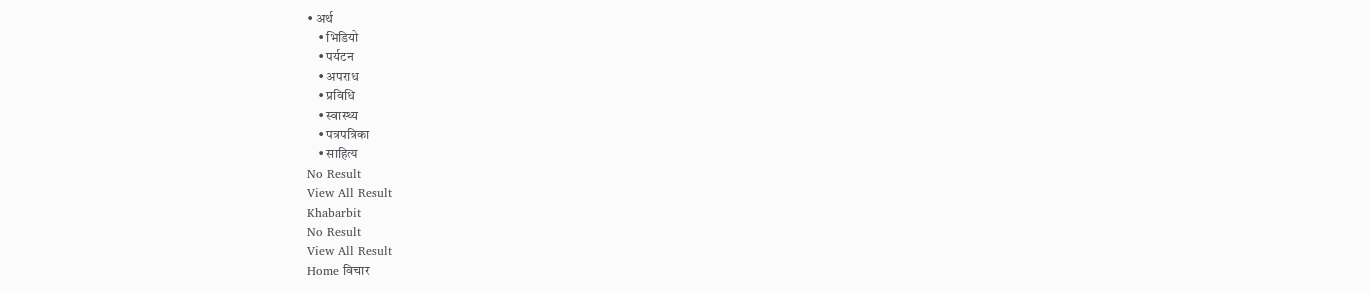• अर्थ
    • भिडियो
    • पर्यटन
    • अपराध
    • प्रविधि
    • स्वास्थ्य
    • पत्रपत्रिका
    • साहित्य
No Result
View All Result
Khabarbit
No Result
View All Result
Home विचार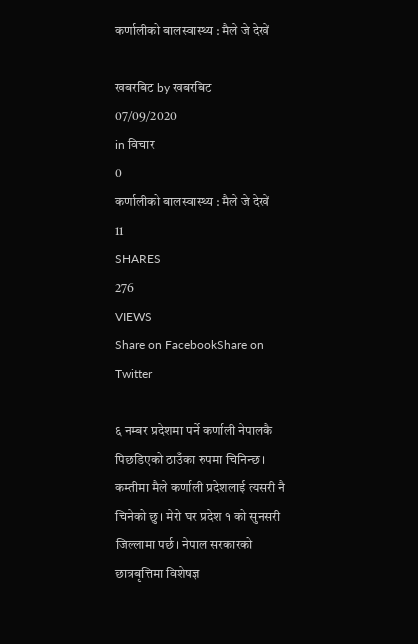कर्णालीको बालस्वास्थ्य : मैले जे देखें

खबरबिट by खबरबिट
07/09/2020
in विचार
0
कर्णालीको बालस्वास्थ्य : मैले जे देखें
11
SHARES
276
VIEWS
Share on FacebookShare on Twitter

६ नम्बर प्रदेशमा पर्ने कर्णाली नेपालकै पिछडिएको ठाउँका रुपमा चिनिन्छ। कम्तीमा मैले कर्णाली प्रदेशलाई त्यसरी नै चिनेको छु। मेरो घर प्रदेश १ को सुनसरी जिल्लामा पर्छ। नेपाल सरकारको छात्रबृत्तिमा विशेषज्ञ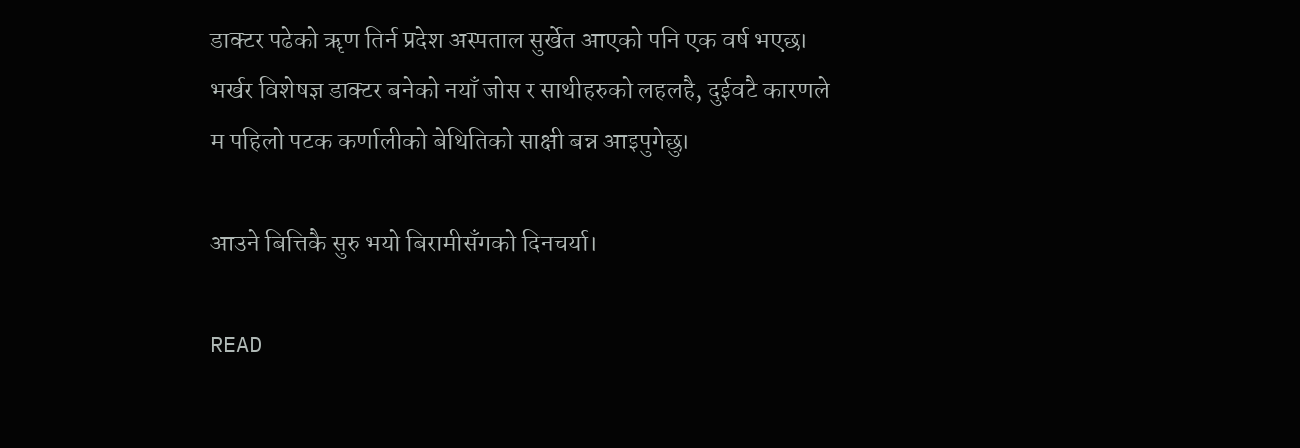डाक्टर पढेको ॠण तिर्न प्रदेश अस्पताल सुर्खेत आएको पनि एक वर्ष भएछ। भर्खर विशेषज्ञ डाक्टर बनेको नयाँ जोस र साथीहरुको लहलहै, दुईवटै कारणले म पहिलो पटक कर्णालीको बेथितिको साक्षी बन्न आइपुगेछु।

आउने बित्तिकै सुरु भयो बिरामीसँगको दिनचर्या।

READ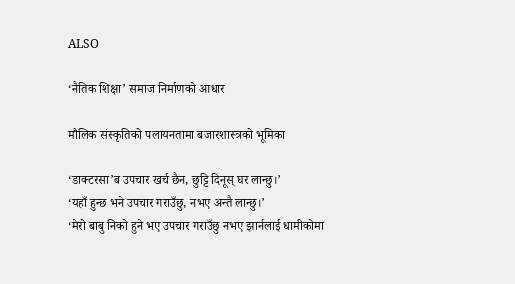ALSO

‘नैतिक शिक्षा’ समाज निर्माणको आधार

मौलिक संस्कृतिको पलायनतामा बजारशास्त्रको भूमिका

‘डाक्टरसा’ब उपचार खर्च छैन, छुट्टि दिनूस् घर लान्छु।’
‘यहाँ हुन्छ भने उपचार गराउँछु, नभए अन्तै लान्छु।’
‘मेरो बाबु निको हुने भए उपचार गराउँछु नभए झार्नलाई धामीकोमा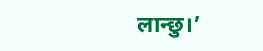लान्छु।’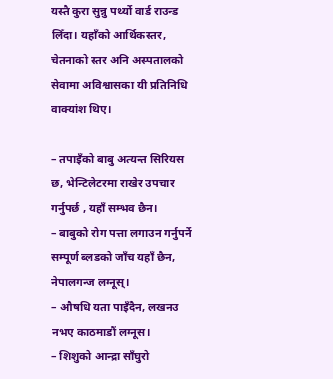यस्तै कुरा सुन्नु पर्थ्यो वार्ड राउन्ड लिँदा। यहाँको आर्थिकस्तर, चेतनाको स्तर अनि अस्पतालको सेवामा अविश्वासका यी प्रतिनिधि वाक्यांश थिए।

– तपाइँको बाबु अत्यन्त सिरियस छ, भेन्टिलेटरमा राखेर उपचार गर्नुपर्छ , यहाँ सम्भव छैन।
– बाबुको रोग पत्ता लगाउन गर्नुपर्ने सम्पूर्ण ब्लडको जाँच यहाँ छैन, नेपालगन्ज लग्नूस्।
– औषधि यता पाइँदैन, लखनउ नभए काठमाडौं लग्नूस।
– शिशुको आन्द्रा साँघुरो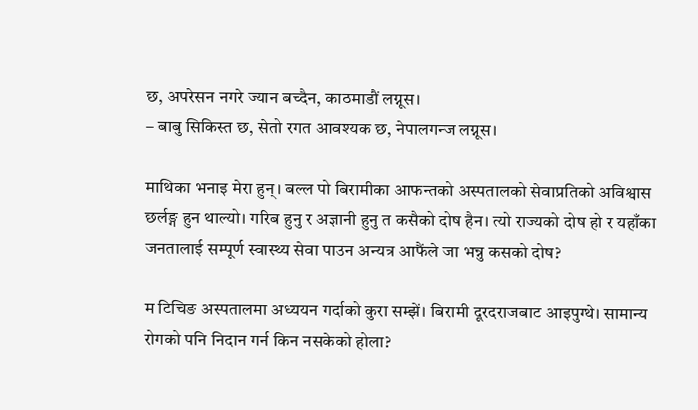छ, अपरेसन नगरे ज्यान बच्दैन, काठमाडौं लग्नूस।
– बाबु सिकिस्त छ, सेतो रगत आवश्यक छ, नेपालगन्ज लग्नूस।

माथिका भनाइ मेरा हुन्। बल्ल पो बिरामीका आफन्तको अस्पतालको सेवाप्रतिको अविश्वास छर्लङ्ग हुन थाल्यो। गरिब हुनु र अज्ञानी हुनु त कसैको दोष हैन। त्यो राज्यको दोष हो र यहाँका जनतालाई सम्पूर्ण स्वास्थ्य सेवा पाउन अन्यत्र आफैंले जा भन्नु कसको दोष?

म टिचिङ अस्पतालमा अध्ययन गर्दाको कुरा सम्झें। बिरामी दूरदराजबाट आइपुग्थे। सामान्य रोगको पनि निदान गर्न किन नसकेको होला?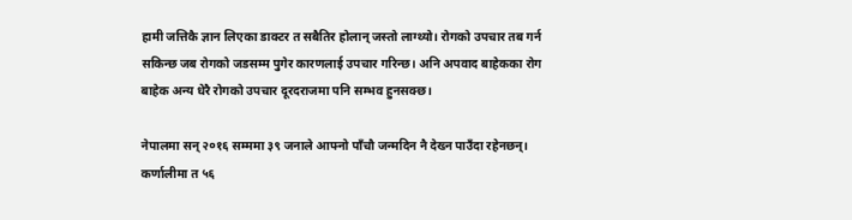हामी जत्तिकै ज्ञान लिएका डाक्टर त सबैतिर होलान् जस्तो लाग्थ्यो। रोगको उपचार तब गर्न सकिन्छ जब रोगको जडसम्म पुगेर कारणलाई उपचार गरिन्छ। अनि अपवाद बाहेकका रोग बाहेक अन्य धेरै रोगको उपचार दूरदराजमा पनि सम्भव हुनसक्छ।

नेपालमा सन् २०१६ सम्ममा ३९ जनाले आफ्नो पाँचौ जन्मदिन नै देख्न पाउँदा रहेनछन्। कर्णालीमा त ५६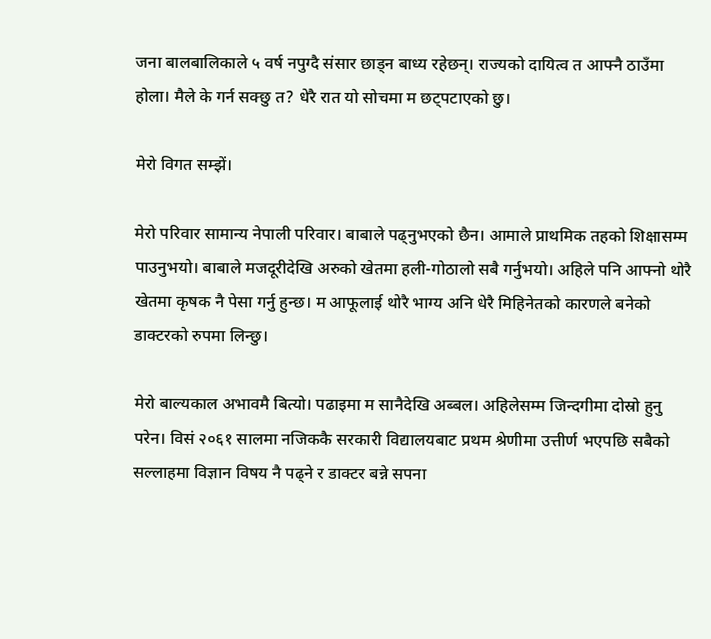जना बालबालिकाले ५ वर्ष नपुग्दै संसार छाड्न बाध्य रहेछन्। राज्यको दायित्व त आफ्नै ठाउँमा होला। मैले के गर्न सक्छु त? धेरै रात यो सोचमा म छट्पटाएको छु।

मेरो विगत सम्झें।

मेरो परिवार सामान्य नेपाली परिवार। बाबाले पढ्नुभएको छैन। आमाले प्राथमिक तहको शिक्षासम्म पाउनुभयो। बाबाले मजदूरीदेखि अरुको खेतमा हली-गोठालो सबै गर्नुभयो। अहिले पनि आफ्नो थोरै खेतमा कृषक नै पेसा गर्नु हुन्छ। म आफूलाई थोरै भाग्य अनि धेरै मिहिनेतको कारणले बनेको डाक्टरको रुपमा लिन्छु।

मेरो बाल्यकाल अभावमै बित्यो। पढाइमा म सानैदेखि अब्बल। अहिलेसम्म जिन्दगीमा दोस्रो हुनु परेन। विसं २०६१ सालमा नजिककै सरकारी विद्यालयबाट प्रथम श्रेणीमा उत्तीर्ण भएपछि सबैको सल्लाहमा विज्ञान विषय नै पढ्ने र डाक्टर बन्ने सपना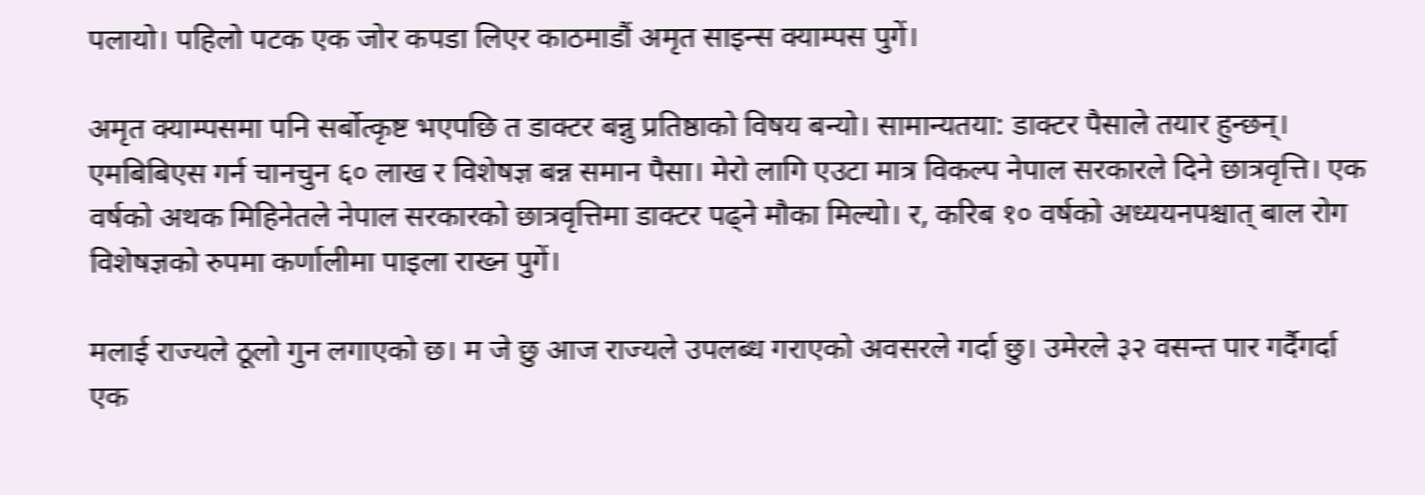पलायो। पहिलो पटक एक जोर कपडा लिएर काठमाडौं अमृत साइन्स क्याम्पस पुगें।

अमृत क्याम्पसमा पनि सर्बोत्कृष्ट भएपछि त डाक्टर बन्नु प्रतिष्ठाको विषय बन्यो। सामान्यतया: डाक्टर पैसाले तयार हुन्छन्। एमबिबिएस गर्न चानचुन ६० लाख र विशेषज्ञ बन्न समान पैसा। मेरो लागि एउटा मात्र विकल्प नेपाल सरकारले दिने छात्रवृत्ति। एक वर्षको अथक मिहिनेतले नेपाल सरकारको छात्रवृत्तिमा डाक्टर पढ्ने मौका मिल्यो। र, करिब १० वर्षको अध्ययनपश्चात् बाल रोग विशेषज्ञको रुपमा कर्णालीमा पाइला राख्न पुगें।

मलाई राज्यले ठूलो गुन लगाएको छ। म जे छु आज राज्यले उपलब्ध गराएको अवसरले गर्दा छु। उमेरले ३२ वसन्त पार गर्दैगर्दा एक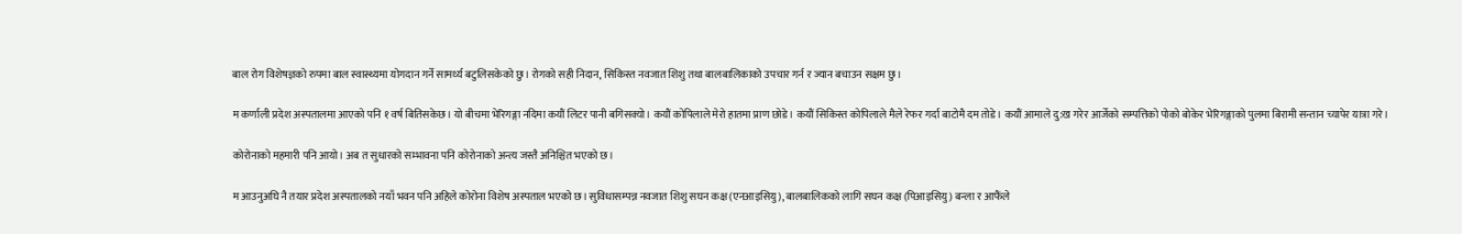बाल रोग विशेषज्ञको रुपमा बाल स्वास्थ्यमा योगदान गर्ने सामर्थ्य बटुलिसकेको छु। रोगको सही निदान, सिकिस्त नवजात शिशु तथा बालबालिकाको उपचार गर्न र ज्यान बचाउन सक्षम छु।

म कर्णाली प्रदेश अस्पतालमा आएको पनि १ वर्ष बितिसकेछ। यो बीचमा भेरिगङ्गा नदिमा कयौं लिटर पानी बगिसक्यो। कयौं कोपिलाले मेरो हातमा प्राण छोडे। कयौं सिकिस्त कोपिलाले मैले रेफर गर्दा बाटोमै दम तोडे। कयौं आमाले दु:ख गरेर आर्जेको सम्पत्तिको पोको बोकेर भेरिगङ्गाको पुलमा बिरामी सन्तान च्यापेर यात्रा गरे।

कोरोनाको महमारी पनि आयो। अब त सुधारको सम्भावना पनि कोरोनाको अन्त्य जस्तै अनिश्चित भएको छ।

म आउनुअघि नै तयार प्रदेश अस्पतालको नयाँ भवन पनि अहिले कोरोना विशेष अस्पताल भएको छ। सुविधासम्पन्न नवजात शिशु सघन कक्ष (एनआइसियु), बालबालिकको लागि सघन कक्ष (पिआइसियु) बन्ला र आफैंले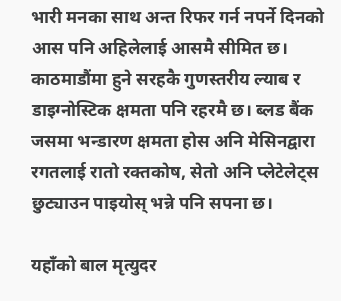भारी मनका साथ अन्त रिफर गर्न नपर्ने दिनको आस पनि अहिलेलाई आसमै सीमित छ। काठमाडौंमा हुने सरहकै गुणस्तरीय ल्याब र डाइग्नोस्टिक क्षमता पनि रहरमै छ। ब्लड बैंक जसमा भन्डारण क्षमता होस अनि मेसिनद्वारा रगतलाई रातो रक्तकोष, सेतो अनि प्लेटेलेट्स छुट्याउन पाइयोस् भन्ने पनि सपना छ।

यहाँको बाल मृत्युदर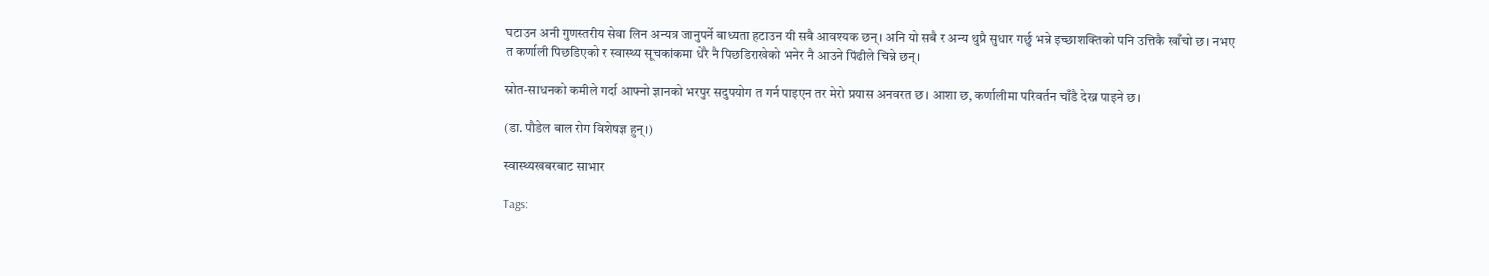घटाउन अनी गुणस्तरीय सेवा लिन अन्यत्र जानुपर्ने बाध्यता हटाउन यी सबै आवश्यक छन्। अनि यो सबै र अन्य थुप्रै सुधार गर्छु भन्ने इच्छाशक्तिको पनि उत्तिकै खाँचो छ। नभए त कर्णाली पिछडिएको र स्वास्थ्य सूचकांकमा धेरै नै पिछडिराखेको भनेर नै आउने पिंढीले चिन्ने छन्।

स्रोत-साधनको कमीले गर्दा आफ्नो ज्ञानको भरपुर सदुपयोग त गर्न पाइएन तर मेरो प्रयास अनवरत छ। आशा छ, कर्णालीमा परिवर्तन चाँडै देख्न पाइने छ।

(डा. पौडेल बाल रोग विशेषज्ञ हुन्।)

स्वास्थ्यखबरबाट साभार

Tags: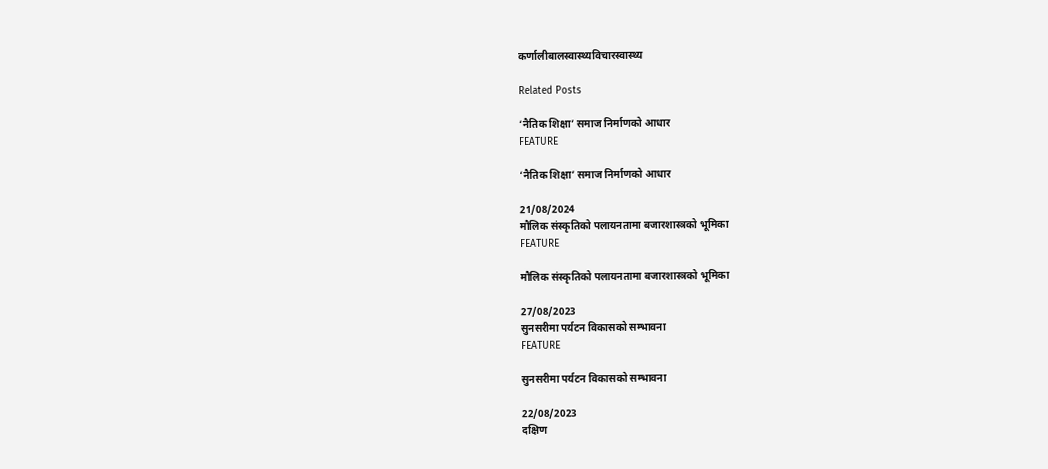कर्णालीबालस्वास्थ्यविचारस्वास्थ्य

Related Posts

‘नैतिक शिक्षा’ समाज निर्माणको आधार
FEATURE

‘नैतिक शिक्षा’ समाज निर्माणको आधार

21/08/2024
मौलिक संस्कृतिको पलायनतामा बजारशास्त्रको भूमिका
FEATURE

मौलिक संस्कृतिको पलायनतामा बजारशास्त्रको भूमिका

27/08/2023
सुनसरीमा पर्यटन विकासको सम्भावना
FEATURE

सुनसरीमा पर्यटन विकासको सम्भावना

22/08/2023
दक्षिण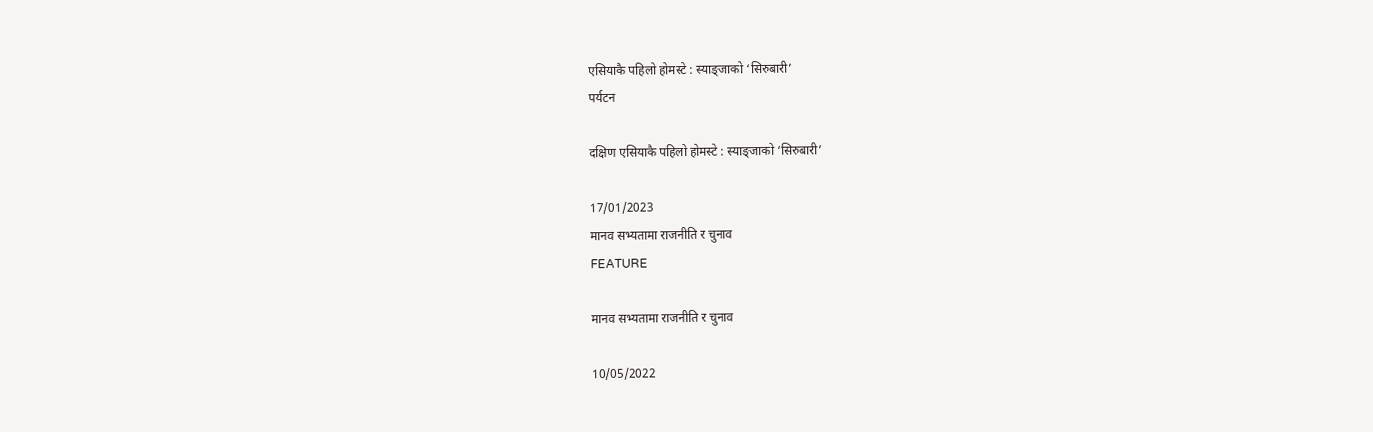एसियाकै पहिलो होमस्टे : स्याङ्जाको ‘सिरुबारी’
पर्यटन

दक्षिण एसियाकै पहिलो होमस्टे : स्याङ्जाको ‘सिरुबारी’

17/01/2023
मानव सभ्यतामा राजनीति र चुनाव
FEATURE

मानव सभ्यतामा राजनीति र चुनाव

10/05/2022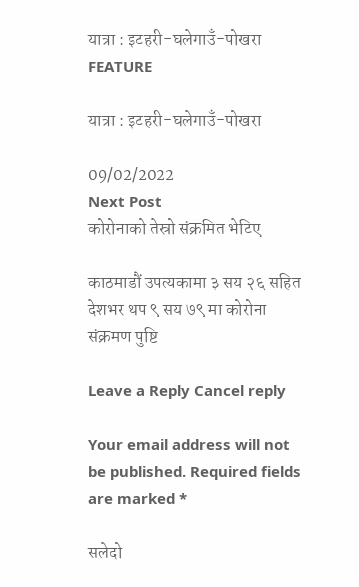यात्रा : इटहरी-घलेगाउँ-पोखरा
FEATURE

यात्रा : इटहरी-घलेगाउँ-पोखरा

09/02/2022
Next Post
कोरोनाको तेस्रो संक्रमित भेटिए

काठमाडौं उपत्यकामा ३ सय २६ सहित देशभर थप ९ सय ७९ मा कोरोना संक्रमण पुष्टि

Leave a Reply Cancel reply

Your email address will not be published. Required fields are marked *

सलेदो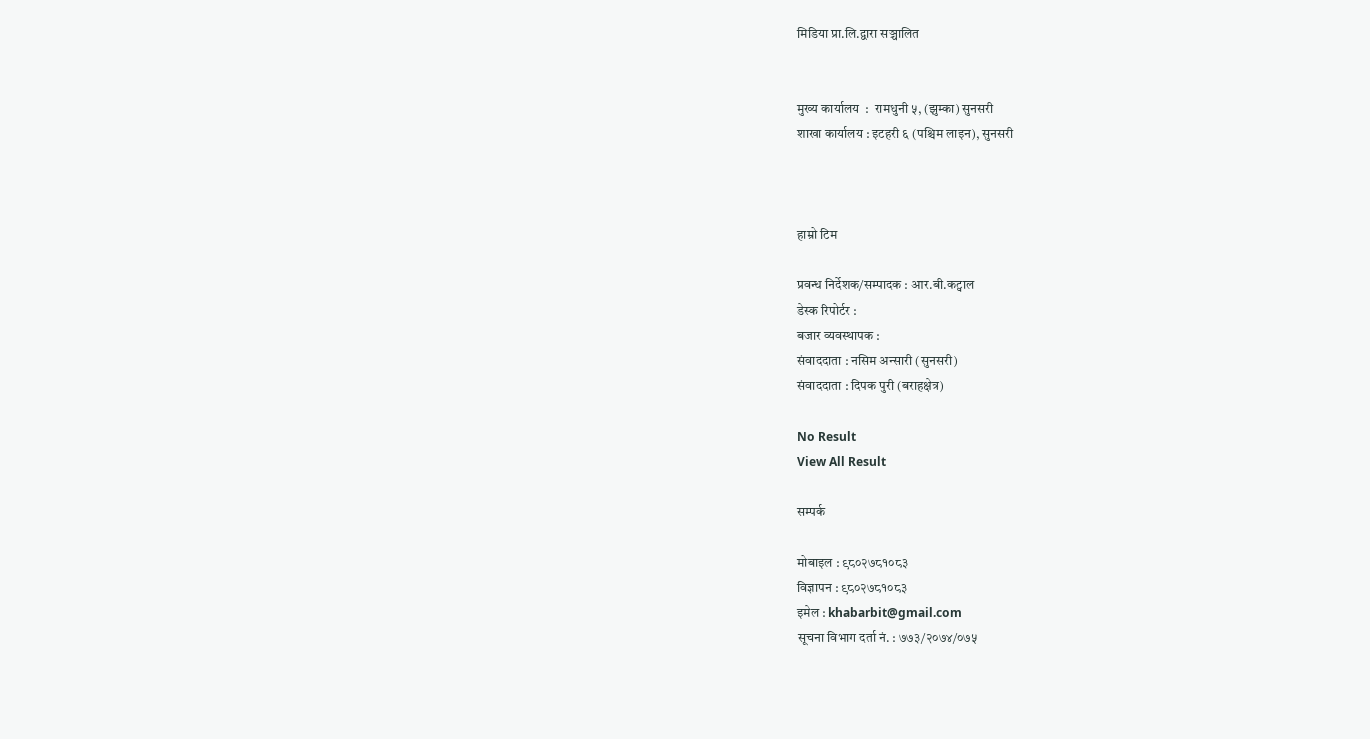मिडिया प्रा.लि.द्वारा सञ्चालित


मुख्य कार्यालय  :  रामधुनी ५, (झुम्का) सुनसरी
शाखा कार्यालय : इटहरी ६ (पश्चिम लाइन), सुनसरी



हाम्रो टिम

प्रवन्ध निर्देशक/सम्पादक : आर.बी.कट्वाल
डेस्क रिपोर्टर :
बजार व्यवस्थापक :
संवाददाता : नसिम अन्सारी (सुनसरी)
संवाददाता : दिपक पुरी (बराहक्षेत्र)

No Result
View All Result

सम्पर्क

मोबाइल : ९८०२७८१०८३
विज्ञापन : ९८०२७८१०८३
इमेल : khabarbit@gmail.com
सूचना विभाग दर्ता नं. : ७७३/२०७४/०७५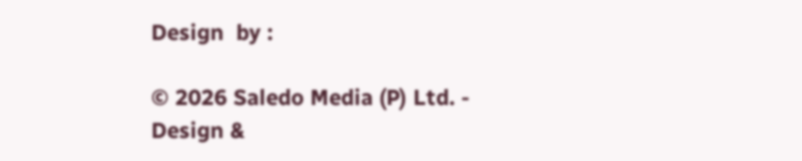Design  by :

© 2026 Saledo Media (P) Ltd. - Design &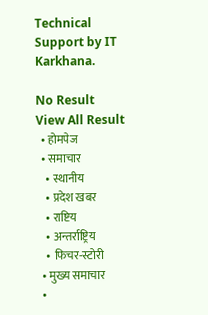Technical Support by IT Karkhana.

No Result
View All Result
  • होमपेज
  • समाचार
    • स्थानीय
    • प्रदेश खबर
    • राष्टिय
    • अन्तर्राष्ट्रिय
    • फिचर-स्टोरी
  • मुख्य समाचार
  •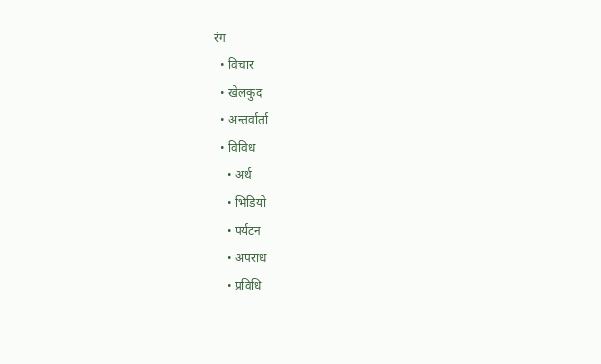रंग
  • विचार
  • खेलकुद
  • अन्तर्वार्ता
  • विविध
    • अर्थ
    • भिडियो
    • पर्यटन
    • अपराध
    • प्रविधि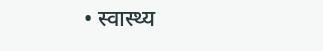• स्वास्थ्य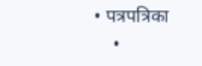• पत्रपत्रिका
    •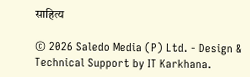साहित्य

© 2026 Saledo Media (P) Ltd. - Design & Technical Support by IT Karkhana.